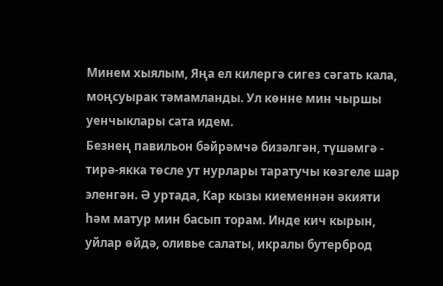Минем хыялым, Яңа ел килергә сигез сәгать кала, моңсуырак тәмамланды. Ул көнне мин чыршы уенчыклары сата идем.
Безнең павильон бәйрәмчә бизәлгән, түшәмгә - тирә-якка төсле ут нурлары таратучы көзгеле шар эленгән. Ә уртада, Кар кызы киеменнән әкияти һәм матур мин басып торам. Инде кич кырын, уйлар өйдә, оливье салаты, икралы бутерброд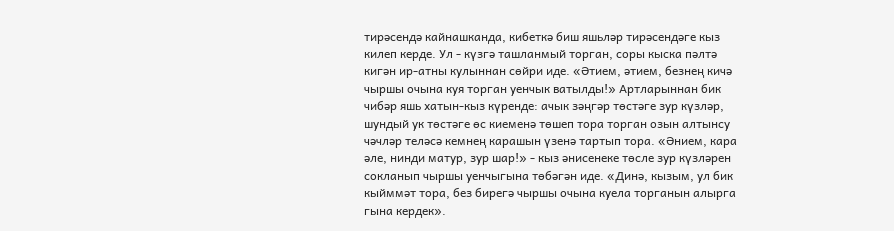тирәсендә кайнашканда, кибеткә биш яшьләр тирәсендәге кыз килеп керде. Ул - күзгә ташланмый торган, соры кыска пәлтә кигән ир-атны кулыннан сөйри иде. «Әтием, әтием, безнең кичә чыршы очына куя торган уенчык ватылды!» Артларыннан бик чибәр яшь хатын-кыз күренде: ачык зәңгәр төстәге зур күзләр, шундый ук төстәге өс киеменә төшеп тора торган озын алтынсу чәчләр теләсә кемнең карашын үзенә тартып тора. «Әнием, кара әле, нинди матур, зур шар!» - кыз әнисенеке төсле зур күзләрен сокланып чыршы уенчыгына төбәгән иде. «Динә, кызым, ул бик кыйммәт тора, без бирегә чыршы очына куела торганын алырга гына кердек».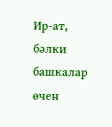Ир-ат, бәлки башкалар өчен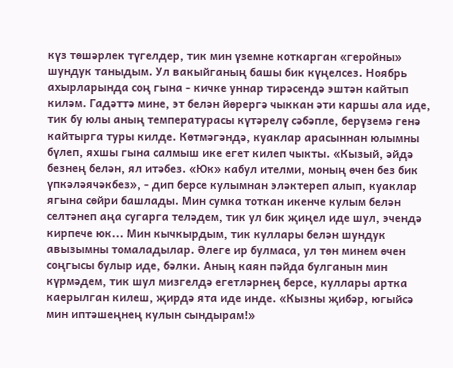күз төшәрлек түгелдер, тик мин үземне коткарган «геройны» шундук таныдым. Ул вакыйганың башы бик күңелсез. Ноябрь ахырларында соң гына - кичке уннар тирәсендә эштән кайтып киләм. Гадәттә мине, эт белән йөрергә чыккан әти каршы ала иде, тик бу юлы аның температурасы күтәрелү сәбәпле, берүземә генә кайтырга туры килде. Көтмәгәндә, куаклар арасыннан юлымны бүлеп, яхшы гына салмыш ике егет килеп чыкты. «Кызый, әйдә безнең белән, ял итәбез. «Юк» кабул ителми, моның өчен без бик үпкәләячәкбез», - дип берсе кулымнан эләктереп алып, куаклар ягына сөйри башлады. Мин сумка тоткан икенче кулым белән селтәнеп аңа сугарга теләдем, тик ул бик җиңел иде шул, эчендә кирпече юк... Мин кычкырдым, тик куллары белән шундук авызымны томаладылар. Әлеге ир булмаса, ул төн минем өчен соңгысы булыр иде, бәлки. Аның каян пәйда булганын мин күрмәдем, тик шул мизгелдә егетләрнең берсе, куллары артка каерылган килеш, җирдә ята иде инде. «Кызны җибәр, югыйсә мин иптәшеңнең кулын сындырам!»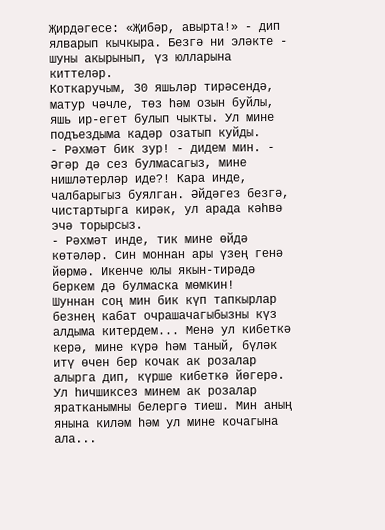Җирдәгесе: «Җибәр, авырта!» - дип ялварып кычкыра. Безгә ни эләкте - шуны акырынып, үз юлларына киттеләр.
Коткаручым, 30 яшьләр тирәсендә, матур чәчле, төз һәм озын буйлы, яшь ир-егет булып чыкты. Ул мине подъездыма кадәр озатып куйды.
- Рәхмәт бик зур! - дидем мин. - Әгәр дә сез булмасагыз, мине нишләтерләр иде?! Кара инде, чалбарыгыз буялган. Әйдәгез безгә, чистартырга кирәк, ул арада кәһвә эчә торырсыз.
- Рәхмәт инде, тик мине өйдә көтәләр. Син моннан ары үзең генә йөрмә. Икенче юлы якын-тирәдә беркем дә булмаска мөмкин!
Шуннан соң мин бик күп тапкырлар безнең кабат очрашачагыбызны күз алдыма китердем... Менә ул кибеткә керә, мине күрә һәм таный, бүләк итү өчен бер кочак ак розалар алырга дип, күрше кибеткә йөгерә. Ул һичшиксез минем ак розалар яратканымны белергә тиеш. Мин аның янына киләм һәм ул мине кочагына ала...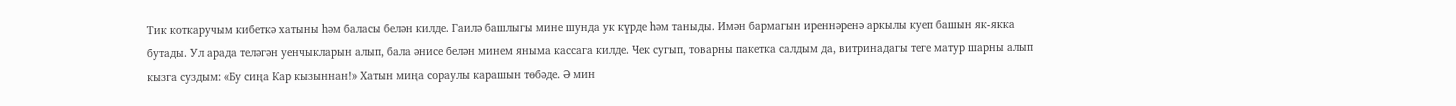Тик коткаручым кибеткә хатыны һәм баласы белән килде. Гаилә башлыгы мине шунда ук күрде һәм таныды. Имән бармагын иреннәренә аркылы куеп башын як-якка бутады. Ул арада теләгән уенчыкларын алып, бала әнисе белән минем яныма кассага килде. Чек сугып, товарны пакетка салдым да, витринадагы теге матур шарны алып кызга суздым: «Бу сиңа Кар кызыннан!» Хатын миңа сораулы карашын төбәде. Ә мин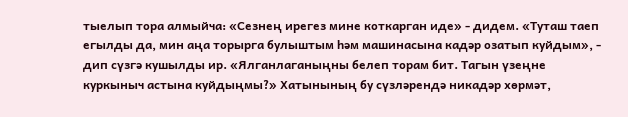тыелып тора алмыйча: «Сезнең ирегез мине коткарган иде» - дидем. «Туташ таеп егылды да, мин аңа торырга булыштым һәм машинасына кадәр озатып куйдым», - дип сүзгә кушылды ир. «Ялганлаганыңны белеп торам бит. Тагын үзеңне куркыныч астына куйдыңмы?» Хатынының бу сүзләрендә никадәр хөрмәт,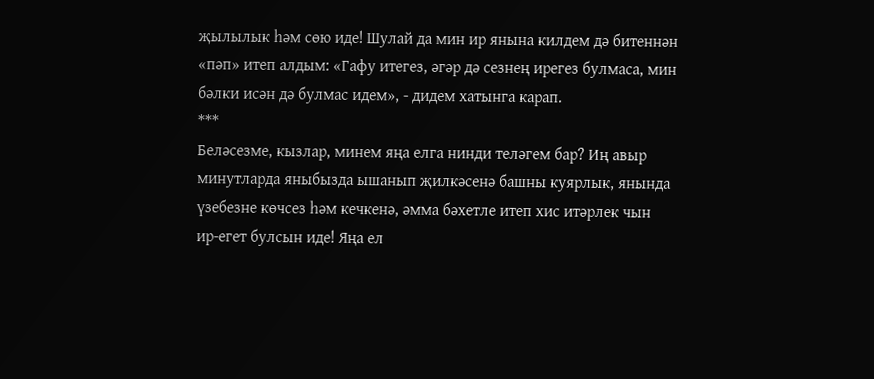җылылык һәм сөю иде! Шулай да мин ир янына килдем дә битеннән «пәп» итеп алдым: «Гафу итегез, әгәр дә сезнең ирегез булмаса, мин бәлки исән дә булмас идем», - дидем хатынга карап.
***
Беләсезме, кызлар, минем яңа елга нинди теләгем бар? Иң авыр минутларда яныбызда ышанып җилкәсенә башны куярлык, янында үзебезне көчсез һәм кечкенә, әмма бәхетле итеп хис итәрлек чын ир-егет булсын иде! Яңа ел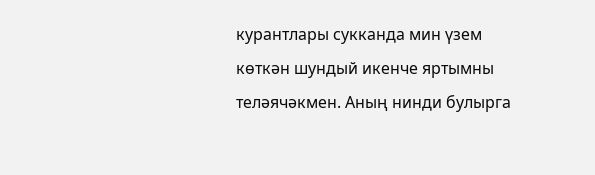курантлары сукканда мин үзем көткән шундый икенче яртымны теләячәкмен. Аның нинди булырга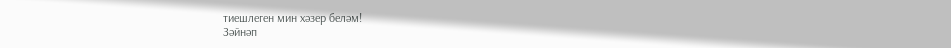тиешлеген мин хәзер беләм!
Зәйнәп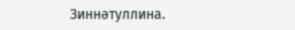Зиннәтуллина.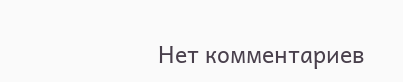Нет комментариев